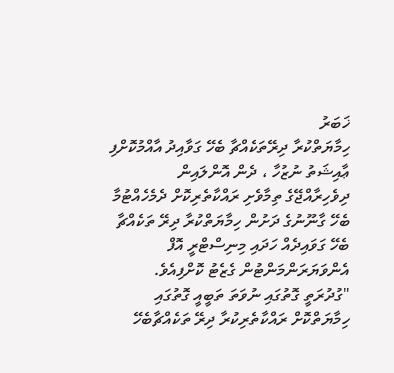ޚަބަރު
ހިމާޔަތްކުރާ ދިރޭތަކެއްޗާ ބެހޭ ގަވާއިދު އާއްމުކޮށްފި
ޢާއިޝަތު ނުޒުހާ ، ދެން އޮންލައިން
ދިވެހިރާއްޖޭގެ ތިމާވެށި ރައްކާތެރިކޮށް ދެމެހެއްޓުމާ ބެހޭ ގާނޫނުގެ ދަށުން ހިމާޔަތްކުރާ ދިރޭ ތަކެއްޗާ ބެހޭ ގަވައިދެއް ހަދައި މިނިސްޓްރީ އޮފް އެންވަޔަރަންމަންޓުން ގެޒެޓު ކޮށްފިއެވެ.
"ގުދުރަތީ ގޮތުގައި ނުވަތަ ތަބީއީ ގޮތުގައި ހިމާޔަތްކޮށް ރައްކާތެރިކުރާ ދިރޭ ތަކެއްޗާބެހޭ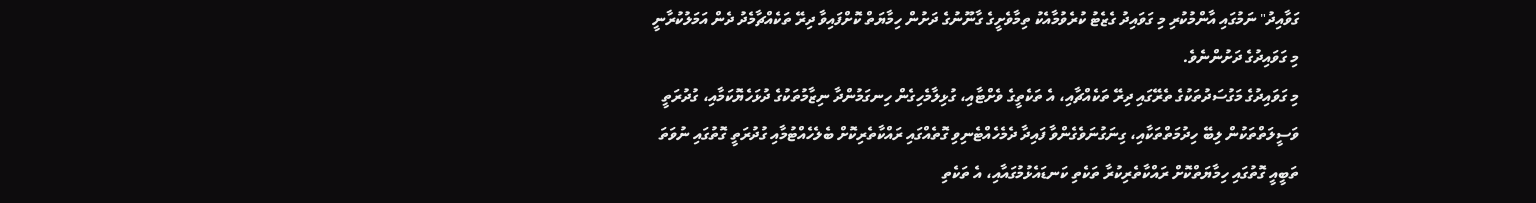ގަވާއިދު" ނަމުގައި އާންމުކުރި މި ގަވައިދު ގެޒެޓު ކުރެވުމާއެކު ތިމާވެށީގެ ގާނޫނުގެ ދަށުން ހިމާޔަތް ކޮށްފައިވާ ދިރޭ ތަކެއްޗާމެދު ދެން އަމަލުކުރާނީ މި ގަވައިދުގެ ދަށުންނެވެ.
މި ގަވައިދުގެ މަގުސަދުތަކުގެ ތެރޭގައި ދިރޭ ތަކެއްޗާއި، އެ ތަކެތީގެ ވެށްޓާއި، ގުޅިލާމެހިގެން ހިނގަމުންދާ ނިޒާމުތަކުގެ ދުޅަހެޔޮކަމާއި، ގުދުރަތީ ވަސީލަތްތަކުން ލިބޭ ހިދުމަތްތަކާއި، ގިނަގުނަވެގެންވާ ފައިދާ ދެމެހެއްޓެނިވި ގޮތެއްގައި ރައްކާތެރިކޮށް ބެލެހެއްޓުމާއި ގުދުރަތީ ގޮތުގައި ނުވަތަ ތަބީއީ ގޮތުގައި ހިމާޔަތްކޮށް ރައްކާތެރިކުރާ ތަކެތި ކަނޑައެޅުމުގައާއި، އެ ތަކެތި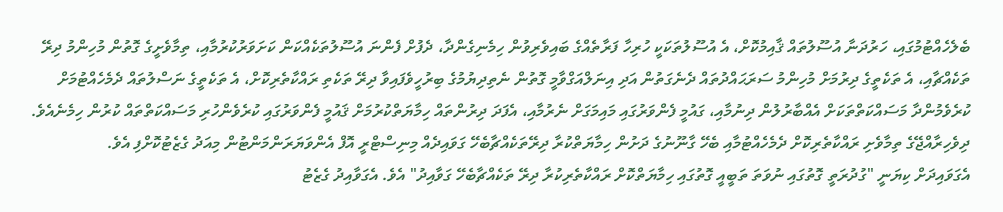ބެލެހެއްޓުމުގައި، ހަރުދަނާ އުސޫލުތައް ޤާއިމުކޮށް، އެ އުސޫލުތަކަކީ ހުރިހާ ފަރާތެއްގެ ބައިވެރިވުން ހިމެނިގެންދާ، ދެފުށް ފެންނަ އުސޫލުތަކެއްކަން ކަށަވަރުކުރުމާއި، ތިމާވެށީގެ ގޮތުން މުހިންމު ދިރޭ ތަކެއްޗާއި، އެ ތަކެތީގެ ދިރުމަށް މުހިންމު ސަރަޙައްދުތައް ދެނެގަތުން އަދި އިނަލްއަގްވާމީ ގޮތުން ނެތިދިޔުމުގެ ބިރުހީވެފައިވާ ދިރޭ ތަކެތި ރައްކާތެރިކޮށް، އެ ތަކެތީގެ ނަސްލުތައް ދެމެހެއްޓުމަށް ކުރެވެމުންދާ މަސައްކަތްތަކަށް އެއްބާރުލުން ދިނުމާއި، ގައުމީ ފެންވަރުގައި މައިމަގަށް ނެރުމާއި، އެފަދަ ދިރުންތައް ހިމާޔަތްކުރުމަށް ޤައުމީ ފެންވަރުގައި ކުރެވެންހުރި މަސައްކަތްތައް ކުރުން ހިމެނެއެވެ.
ދިވެހިރާއްޖޭގެ ތިމާވެށި ރައްކާތެރިކޮށް ދެމެހެއްޓުމާއި ބެހޭ ގާނޫނުގެ ދަށުން ހިމާޔަތްކުރާ ދިރޭތަކެއްޗާބެހޭ ގަވައިދެއް މިނިސްޓްރީ އޮފް އެންވަޔަރަންމަންޓުން މިއަދު ގެޒެޓުކޮށްފި އެވެ.
އެގަވައިދަށް ކިޔަނީ "ގުދުރަތީ ގޮތުގައި ނުވަތަ ތަބީއީ ގޮތުގައި ހިމާޔަތްކޮށް ރައްކާތެރިކުރާ ދިރޭ ތަކެއްޗާބެހޭ ގަވާއިދު" އެވެ. އެގަވާއިދު ގެޒެޓު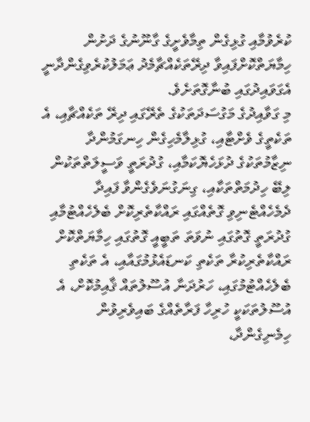ކުރެވުމާއި ގުޅިގެން ތިމާވެށީގެ ގާނޫނުގެ ދަށުން ހިމާޔަތްކޮށްފައިވާ ދިރޭތަކެއްޗާމެދު ޢަމަލުކުރެވިގެންދާނީ އެގަވައިދުގައި ބުނާގޮތަށެވެ.
މި ގަވާއިދުގެ މަގުސަދަތަކުގެ ތެރޭގައި ދިރޭ ތަކެއްޗާއި، އެ ތަކެތީގެ ވެށްޓާއި، ގުޅިލާމެހިގެން ހިނގަމުންދާ ނިޒާމުތަކުގެ ދުޅަހެޔޮކަމާއި، ގުދުރަތީ ވަސީލަތްތަކުން ލިބޭ ހިދުމަތްތަކާއި، ގިނަގުނަވެގެންވާ ފައިދާ ދެމެހެއްޓެނިވި ގޮތެއްގައި ރައްކާތެރިކޮށް ބެލެހެއްޓުމާއި ގުދުރަތީ ގޮތުގައި ނުވަތަ ތަބީއީ ގޮތުގައި ހިމާޔަތްކޮށް ރައްކާތެރިކުރާ ތަކެތި ކަނޑައެޅުމުގައާއި، އެ ތަކެތި ބެލެހެއްޓުމުގައި، ހަރުދަނާ އުސޫލުތައް ޤާއިމުކޮށް، އެ އުސޫލުތަކަކީ ހުރިހާ ފަރާތެއްގެ ބައިވެރިވުން ހިމެނިގެންދާ،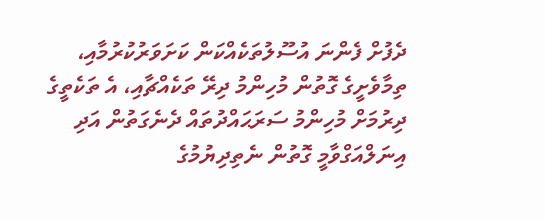ދެފުށް ފެންނަ އުސޫލުތަކެއްކަން ކަށަވަރުކުރުމާއި، ތިމާވެށީގެ ގޮތުން މުހިންމު ދިރޭ ތަކެއްޗާއި، އެ ތަކެތީގެ ދިރުމަށް މުހިންމު ސަރަޙައްދުތައް ދެނެގަތުން އަދި އިނަލްއަގްވާމީ ގޮތުން ނެތިދިޔުމުގެ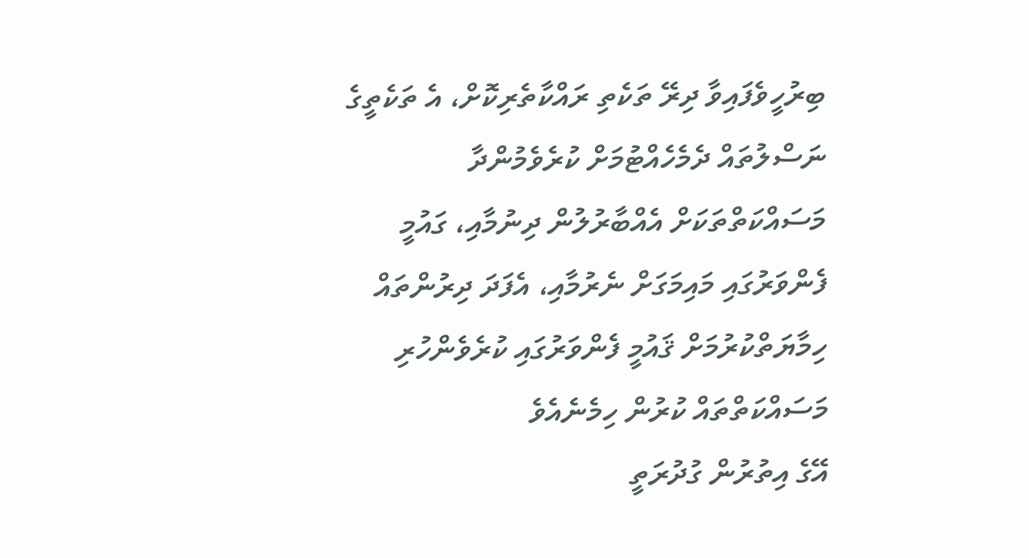ބިރުހީވެފައިވާ ދިރޭ ތަކެތި ރައްކާތެރިކޮށް، އެ ތަކެތީގެ ނަސްލުތައް ދެމެހެއްޓުމަށް ކުރެވެމުންދާ މަސައްކަތްތަކަށް އެއްބާރުލުން ދިނުމާއި، ގައުމީ ފެންވަރުގައި މައިމަގަށް ނެރުމާއި، އެފަދަ ދިރުންތައް ހިމާޔަތްކުރުމަށް ޤައުމީ ފެންވަރުގައި ކުރެވެންހުރި މަސައްކަތްތައް ކުރުން ހިމެނެއެވެ
އޭގެ އިތުރުން ގުދުރަތީ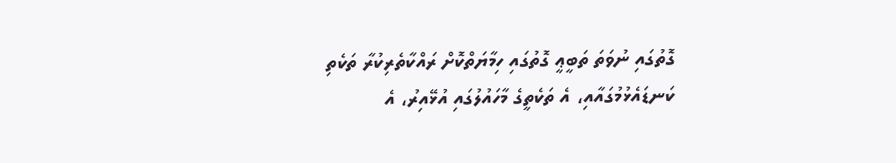ގޮތުގައި ނުވަތަ ތަބީޢީ ގޮތުގައި ހިމާޔަތްކޮށް ރައްކާތެރިކުރާ ތަކެތި ކަނޑައެޅުމުގައާއި، އެ ތަކެތީގެ މާހައުލުގައި އުޅޭއިރު، އެ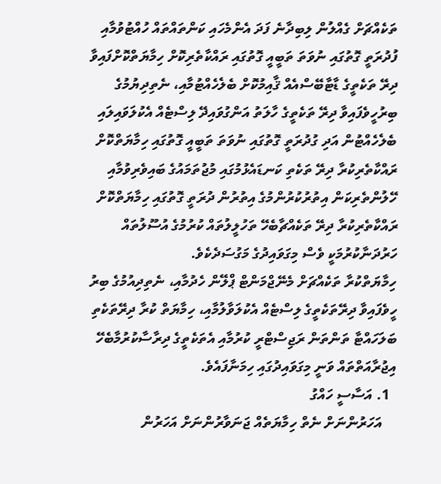ތަކެއްޗަށް ގެއްލުން ލިބިދާނެ ފަދަ އެންމެހައި ކަންތައްތައް ހުއްޓުވުމާއި ފުދުރަތީ ގޮތުގައި ނުވަތަ ތަބީއީ ގޮތުގައި ރައްކާތެރިކޮށް ހިމާޔަތްކޮށްފައިވާ ދިރޭ ތަކެތީގެ ޑާޓާބޭސްއެއް ޤާއިމުކޮށް ބެލެހެއްޓުމާއި، ނެތިދިޔުމުގެ ބިރުހީވެފައިވާ ދިރޭ ތަކެތީގެ ހާލަތު އަންގުވައިދޭ ލިސްޓެއް އެކުލަވައިލައި ބެލެހެއްޓުން އަދި ގުދުރަތީ ގޮތުގައި ނުވަތަ ތަބީއީ ގޮތުގައި ހިމާޔަތްކޮށް ރައްކާތެރިކުރާ ދިރޭ ތަކެތި ކަނޑައެޅުމުގައި މުޖުތަމައުގެ ބައިވެރިވުމާއި ހޭލުންތެރިކަން އިތުރުކުރުންމުގެ އިތުރުން ދުރަތީ ގޮތުގައި ހިމާޔަތްކޮށް ރައްކާތެރިކުރާ ދިރޭ ތަކެއްޗާބެހޭ ތަހުލީލުތައް ކުރުމުގެ އުސޫލުތައް ހަރުދަނާކުރުމަކީ ވެސް މިގަވައިދުގެ މަގުސަދެކެވެ.
ހިމާޔަތްކުރާ ތަކެއްޗަށް މެނޭޖްމަންޓް ޕްލޭން ހެދުމާއި، ނެތިދިއުމުގެ ބިރު ހީވެފައިވާ ދިރޭތަކެތީގެ ލިސްޓެއް އެކުލަވާލުމާއި، ހިމާޔަތް ކުރާ ދިރޭތަކެތި ބަލަހައްޓާ ތަންތަން ރަޖިސްޓްރީ ކުރުމާއި އެތަކެތީގެ ދިރާސާކުރުމާބެހޭ އިޖުރާއަތްތައް ވަނީ މިގަވައިދުގައި ހިމަނާފައެވެ.
  1. އަސާސީ ހައްގު
    އަހަރުންނަށް ނެތް ހިމާޔަތެއް ޖަނަވާރުންނަށް އަހަރުން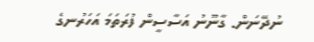ނުދޭނަން. ގާނޫނު އަސާސީން ފުރަތަމަ އަހަރުނގެ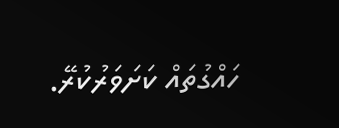ހައްގުތައް ކަށަވަރުކުރޭ.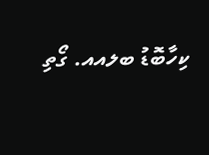ކިހާބޮޑު ބލއއ. ގޯތި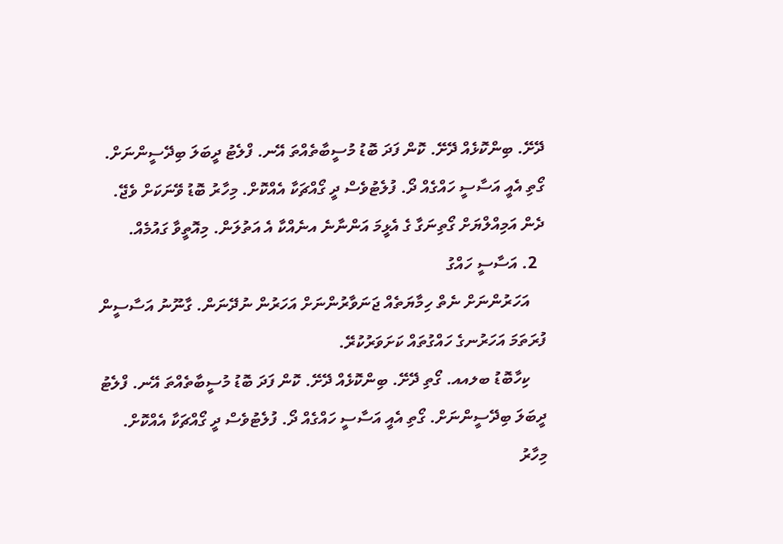ދޭށޭ. ބިންކޮޅެއް ދޭށޭ. ކޮން ފަދަ ބޮޑު މުސީބާތެއްތަ އޭނ. ފްލެޓު ދީބަލަ ބިދޭސީންނަށް. ގޯތި އެއީ އަސާސީ ހައްގެއް ދޯ. ފުލެޓުވެސް ދީ ގޯއްޗަކާ އެއްކޮށް. މިހާރު ބޮޑު ވޭނަކަށް ވެޖޭ. ދެން އަމިއްލްޔަށް ގޯތިނަގާ ގެ އެޅީމަ އަންނާނެ އނެއްކާ އެ އަތުލަން. މިއޮތީވާ ގައުމެއް.
  2. އަސާސީ ހައްގު
    އަހަރުންނަށް ނެތް ހިމާޔަތެއް ޖަނަވާރުންނަށް އަހަރުން ނުދޭނަން. ގާނޫނު އަސާސީން ފުރަތަމަ އަހަރުނގެ ހައްގުތައް ކަށަވަރުކުރޭ.
    ކިހާބޮޑު ބލއއ. ގޯތި ދޭށޭ. ބިންކޮޅެއް ދޭށޭ. ކޮން ފަދަ ބޮޑު މުސީބާތެއްތަ އޭނ. ފްލެޓު ދީބަލަ ބިދޭސީންނަށް. ގޯތި އެއީ އަސާސީ ހައްގެއް ދޯ. ފުލެޓުވެސް ދީ ގޯއްޗަކާ އެއްކޮށް. މިހާރު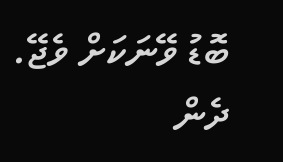ބޮޑު ވޭނަކަށް ވެޖޭ. ދެން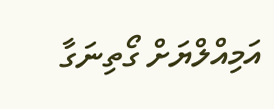އަމިއްލްޔަށް ގޯތިނަގާ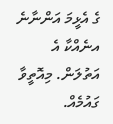ގެ އެޅީމަ އަންނާނެ އނެއްކާ އެ އަތުލަން. މިއޮތީވާ ގައުމެއް.